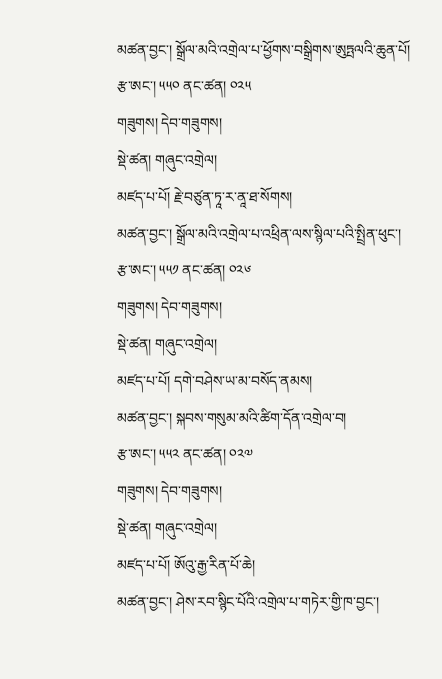མཚན་བྱང་། སྒྲོལ་མའི་འགྲེལ་པ་ཕྱོགས་བསྒྲིགས་ཨུཏྤལའི་ཆུན་པོ།
རྩ་ཨང་། ༥༥༠ ནང་ཚན། ༠༢༥
གཟུགས། དེབ་གཟུགས།
སྡེ་ཚན། གཞུང་འགྲེལ།
མཛད་པ་པོ། རྗེ་བཙུན་ཏཱ་ར་ནཱ་ཐ་སོགས།
མཚན་བྱང་། སྒྲོལ་མའི་འགྲེལ་པ་འཕྲིན་ལས་སྙིལ་པའི་སྤྲིན་ཕུང་།
རྩ་ཨང་། ༥༥༡ ནང་ཚན། ༠༢༦
གཟུགས། དེབ་གཟུགས།
སྡེ་ཚན། གཞུང་འགྲེལ།
མཛད་པ་པོ། དགེ་བཤེས་ཡ་མ་བསོད་ནམས།
མཚན་བྱང་། སྐབས་གསུམ་མའི་ཚིག་དོན་འགྲེལ་བ།
རྩ་ཨང་། ༥༥༢ ནང་ཚན། ༠༢༧
གཟུགས། དེབ་གཟུགས།
སྡེ་ཚན། གཞུང་འགྲེལ།
མཛད་པ་པོ། ཨོའུ་རྒྱ་རིན་པོ་ཆེ།
མཚན་བྱང་། ཤེས་རབ་སྙིང་པོའི་འགྲེལ་པ་གཏེར་གྱི་ཁ་བྱང་།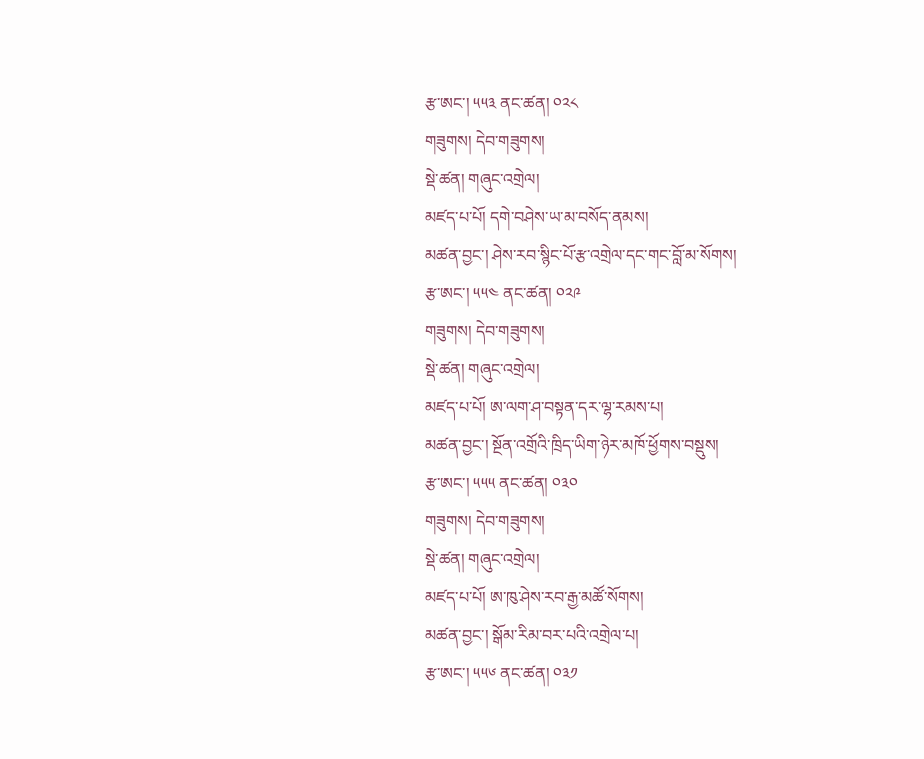རྩ་ཨང་། ༥༥༣ ནང་ཚན། ༠༢༨
གཟུགས། དེབ་གཟུགས།
སྡེ་ཚན། གཞུང་འགྲེལ།
མཛད་པ་པོ། དགེ་བཤེས་ཡ་མ་བསོད་ནམས།
མཚན་བྱང་། ཤེས་རབ་སྙིང་པོ་རྩ་འགྲེལ་དང་གང་བློ་མ་སོགས།
རྩ་ཨང་། ༥༥༤ ནང་ཚན། ༠༢༩
གཟུགས། དེབ་གཟུགས།
སྡེ་ཚན། གཞུང་འགྲེལ།
མཛད་པ་པོ། ཨ་ལག་ཤ་བསྟན་དར་ལྷ་རམས་པ།
མཚན་བྱང་། སྔོན་འགྲོའི་ཁྲིད་ཡིག་ཉེར་མཁོ་ཕྱོགས་བསྡུས།
རྩ་ཨང་། ༥༥༥ ནང་ཚན། ༠༣༠
གཟུགས། དེབ་གཟུགས།
སྡེ་ཚན། གཞུང་འགྲེལ།
མཛད་པ་པོ། ཨ་ཁུ་ཤེས་རབ་རྒྱ་མཚོ་སོགས།
མཚན་བྱང་། སྒོམ་རིམ་བར་པའི་འགྲེལ་པ།
རྩ་ཨང་། ༥༥༦ ནང་ཚན། ༠༣༡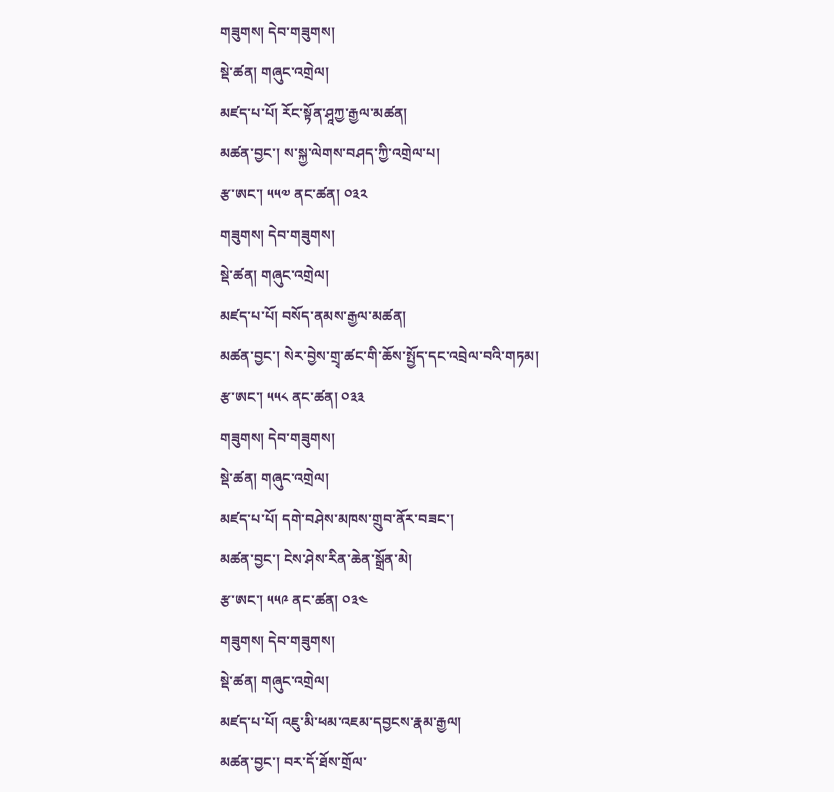གཟུགས། དེབ་གཟུགས།
སྡེ་ཚན། གཞུང་འགྲེལ།
མཛད་པ་པོ། རོང་སྟོན་ཤཱཀྱ་རྒྱལ་མཚན།
མཚན་བྱང་། ས་སྐྱ་ལེགས་བཤད་ཀྱི་འགྲེལ་པ།
རྩ་ཨང་། ༥༥༧ ནང་ཚན། ༠༣༢
གཟུགས། དེབ་གཟུགས།
སྡེ་ཚན། གཞུང་འགྲེལ།
མཛད་པ་པོ། བསོད་ནམས་རྒྱལ་མཚན།
མཚན་བྱང་། སེར་བྱེས་གྲྭ་ཚང་གི་ཆོས་སྤྱོད་དང་འབྲེལ་བའི་གཏམ།
རྩ་ཨང་། ༥༥༨ ནང་ཚན། ༠༣༣
གཟུགས། དེབ་གཟུགས།
སྡེ་ཚན། གཞུང་འགྲེལ།
མཛད་པ་པོ། དགེ་བཤེས་མཁས་གྲུབ་ནོར་བཟང་།
མཚན་བྱང་། ངེས་ཤེས་རིན་ཆེན་སྒྲོན་མེ།
རྩ་ཨང་། ༥༥༩ ནང་ཚན། ༠༣༤
གཟུགས། དེབ་གཟུགས།
སྡེ་ཚན། གཞུང་འགྲེལ།
མཛད་པ་པོ། འཇུ་མི་ཕམ་འཇམ་དབྱངས་རྣམ་རྒྱལ།
མཚན་བྱང་། བར་དོ་ཐོས་གྲོལ་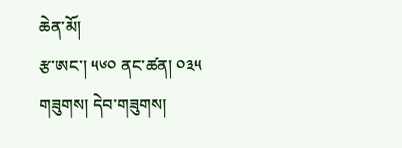ཆེན་མོ།
རྩ་ཨང་། ༥༦༠ ནང་ཚན། ༠༣༥
གཟུགས། དེབ་གཟུགས།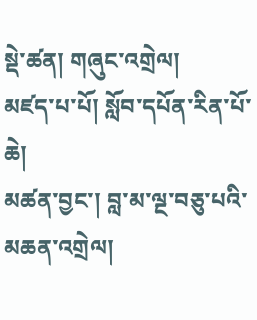སྡེ་ཚན། གཞུང་འགྲེལ།
མཛད་པ་པོ། སློབ་དཔོན་རིན་པོ་ཆེ།
མཚན་བྱང་། བླ་མ་ལྔ་བཅུ་པའི་མཆན་འགྲེལ།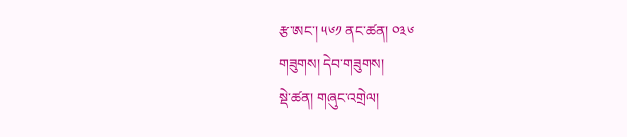རྩ་ཨང་། ༥༦༡ ནང་ཚན། ༠༣༦
གཟུགས། དེབ་གཟུགས།
སྡེ་ཚན། གཞུང་འགྲེལ།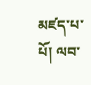མཛད་པ་པོ། ལབ་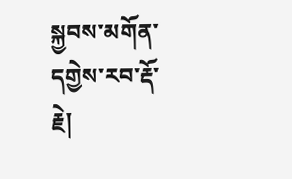སྐྱབས་མགོན་དགྱེས་རབ་རྡོ་རྗེ།